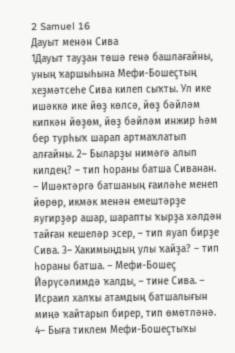2 Samuel 16
Дауыт менән Сива
1Дауыт тауҙан төшә генә башлағайны, уның ҡаршыһына Мефи-Бошеҫтың хеҙмәтсеһе Сива килеп сыҡты. Ул ике ишәккә ике йөҙ көлсә, йөҙ бәйләм кипкән йөҙөм, йөҙ бәйләм инжир һәм бер турһыҡ шарап артмаҡлатып алғайны. 2– Быларҙы нимәгә алып килдең? – тип һораны батша Сиванан. – Ишәктәргә батшаның ғаиләһе менеп йөрөр, икмәк менән емештәрҙе яугирҙәр ашар, шарапты ҡырҙа хәлдән тайған кешеләр эсер, – тип яуап бирҙе Сива. 3– Хакимыңдың улы ҡайҙа? – тип һораны батша. – Мефи-Бошеҫ Йәрүсәлимдә ҡалды, – тине Сива. – Исраил халҡы атамдың батшалығын миңә ҡайтарып бирер, тип өмөтләнә. 4– Быға тиклем Мефи-Бошеҫтыҡы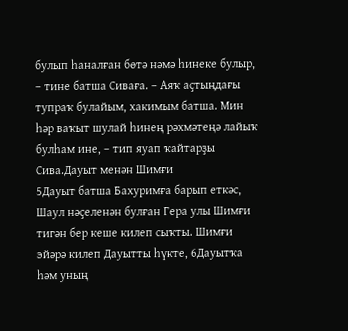булып һаналған бөтә нәмә һинеке булыр, – тине батша Сиваға. – Аяҡ аҫтыңдағы тупраҡ булайым, хакимым батша. Мин һәр ваҡыт шулай һинең рәхмәтеңә лайыҡ булһам ине, – тип яуап ҡайтарҙы Сива.Дауыт менән Шимғи
5Дауыт батша Бахуримға барып еткәс, Шаул нәҫеленән булған Гера улы Шимғи тигән бер кеше килеп сыҡты. Шимғи эйәрә килеп Дауытты һүкте, 6Дауытҡа һәм уның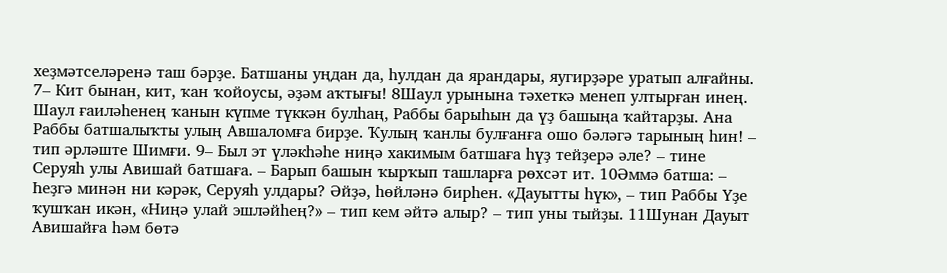хеҙмәтселәренә таш бәрҙе. Батшаны уңдан да, һулдан да ярандары, яугирҙәре уратып алғайны. 7– Кит бынан, кит, ҡан ҡойоусы, әҙәм аҡтығы! 8Шаул урынына тәхеткә менеп ултырған инең. Шаул ғаиләһенең ҡанын күпме түккән булһаң, Раббы барыһын да үҙ башыңа ҡайтарҙы. Ана Раббы батшалыҡты улың Авшаломға бирҙе. Ҡулың ҡанлы булғанға ошо бәләгә тарының һин! – тип әрләште Шимғи. 9– Был эт үләкһәһе ниңә хакимым батшаға һүҙ тейҙерә әле? – тине Серуяһ улы Авишай батшаға. – Барып башын ҡырҡып ташларға рөхсәт ит. 10Әммә батша: – Һеҙгә минән ни кәрәк, Серуяһ улдары? Әйҙә, һөйләнә бирһен. «Дауытты һүк», – тип Раббы Үҙе ҡушҡан икән, «Ниңә улай эшләйһең?» – тип кем әйтә алыр? – тип уны тыйҙы. 11Шунан Дауыт Авишайға һәм бөтә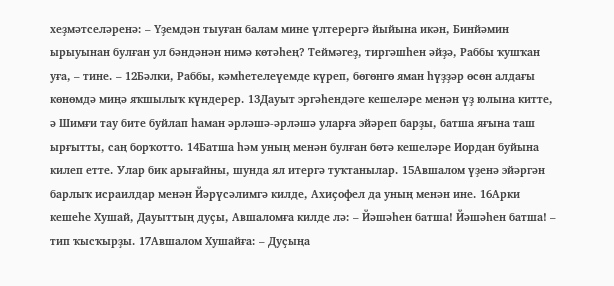хеҙмәтселәренә: – Үҙемдән тыуған балам мине үлтерергә йыйына икән, Бинйәмин ырыуынан булған ул бәндәнән нимә көтәһең? Теймәгеҙ, тиргәшһен әйҙә, Раббы ҡушҡан уға, – тине. – 12Бәлки, Раббы, кәмһетелеүемде күреп, бөгөнгө яман һүҙҙәр өсөн алдағы көнөмдә миңә яҡшылыҡ күндерер. 13Дауыт эргәһендәге кешеләре менән үҙ юлына китте, ә Шимғи тау бите буйлап һаман әрләшә-әрләшә уларға эйәреп барҙы, батша яғына таш ырғытты, саң борҡотто. 14Батша һәм уның менән булған бөтә кешеләре Иордан буйына килеп етте. Улар бик арығайны, шунда ял итергә туҡтанылар. 15Авшалом үҙенә эйәргән барлыҡ исраилдар менән Йәрүсәлимгә килде, Ахиҫофел да уның менән ине. 16Арки кешеһе Хушай, Дауыттың дуҫы, Авшаломға килде лә: – Йәшәһен батша! Йәшәһен батша! – тип ҡысҡырҙы. 17Авшалом Хушайға: – Дуҫыңа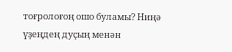тоғролоғоң ошо буламы? Ниңә үҙеңдең дуҫың менән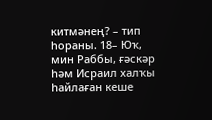китмәнең? – тип һораны. 18– Юҡ, мин Раббы, ғәскәр һәм Исраил халҡы һайлаған кеше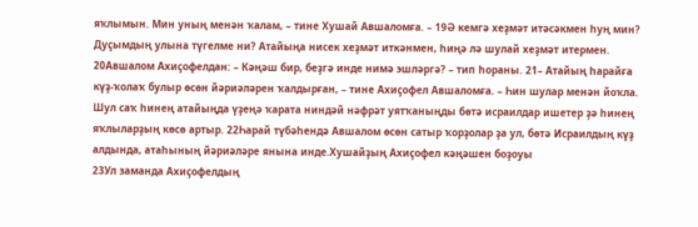яҡлымын. Мин уның менән ҡалам, – тине Хушай Авшаломға. – 19Ә кемгә хеҙмәт итәсәкмен һуң мин? Дуҫымдың улына түгелме ни? Атайыңа нисек хеҙмәт иткәнмен, һиңә лә шулай хеҙмәт итермен. 20Авшалом Ахиҫофелдан: – Кәңәш бир, беҙгә инде нимә эшләргә? – тип һораны. 21– Атайың һарайға күҙ-ҡолаҡ булыр өсөн йәриәләрен ҡалдырған, – тине Ахиҫофел Авшаломға. – Һин шулар менән йоҡла. Шул саҡ һинең атайыңда үҙеңә ҡарата ниндәй нәфрәт уятҡаныңды бөтә исраилдар ишетер ҙә һинең яҡлыларҙың көсө артыр. 22Һарай түбәһендә Авшалом өсөн сатыр ҡорҙолар ҙа ул, бөтә Исраилдың күҙ алдында, атаһының йәриәләре янына инде.Хушайҙың Ахиҫофел кәңәшен боҙоуы
23Ул заманда Ахиҫофелдың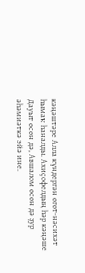кәңәштәре Алла күндергән өгөт-нәсихәт һымаҡ һаналды. Ахиҫофелдың һәр кәңәше Дауыт өсөн дә, Авшалом өсөн дә ҙур әһәмиәткә эйә ине.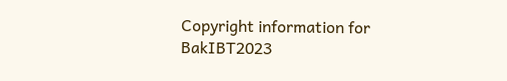Copyright information for
BakIBT2023